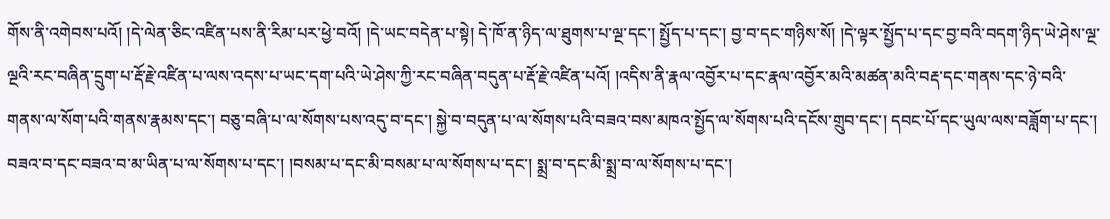གོས་ནི་འགེབས་པའོ། །དེ་ལེན་ཅིང་འཛིན་པས་ནི་རིམ་པར་ཕྱེ་བའོ། །དེ་ཡང་བདེན་པ་སྟེ། དེ་ཁོ་ན་ཉིད་ལ་ཐུགས་པ་ལྔ་དང་། སྤྱོད་པ་དང་། བྱ་བ་དང་གཉིས་སོ། །དེ་ལྟར་སྤྱོད་པ་དང་བྱ་བའི་བདག་ཉིད་ཡེ་ཤེས་ལྔ་ལྔའི་རང་བཞིན་དྲུག་པ་རྡོ་རྗེ་འཛིན་པ་ལས་འདས་པ་ཡང་དག་པའི་ཡེ་ཤེས་ཀྱི་རང་བཞིན་བདུན་པ་རྡོ་རྗེ་འཛིན་པའོ། །འདིས་ནི་རྣལ་འབྱོར་པ་དང་རྣལ་འབྱོར་མའི་མཚན་མའི་བརྡ་དང་གནས་དང་ཉེ་བའི་གནས་ལ་སོག་པའི་གནས་རྣམས་དང་། བཅུ་བཞི་པ་ལ་སོགས་པས་འདུ་བ་དང་། སྐྱེ་བ་བདུན་པ་ལ་སོགས་པའི་བཟའ་བས་མཁའ་སྤྱོད་ལ་སོགས་པའི་དངོས་གྲུབ་དང་། དབང་པོ་དང་ཡུལ་ལས་བཟློག་པ་དང་། བཟའ་བ་དང་བཟའ་བ་མ་ཡིན་པ་ལ་སོགས་པ་དང་། །བསམ་པ་དང་མི་བསམ་པ་ལ་སོགས་པ་དང་། སྨྲ་བ་དང་མི་སྨྲ་བ་ལ་སོགས་པ་དང་།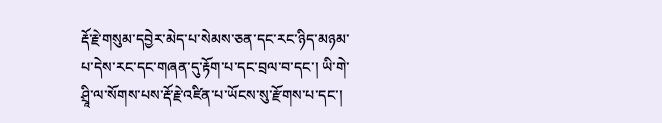རྡོ་རྗེ་གསུམ་དབྱེར་མེད་པ་སེམས་ཅན་དང་རང་ཉིད་མཉམ་པ་དེས་རང་དང་གཞན་དུ་རྟོག་པ་དང་བྲལ་བ་དང་། ཡི་གེ་ཤྲཱི་ལ་སོགས་པས་རྡོ་རྗེ་འཛིན་པ་ཡོངས་སུ་རྫོགས་པ་དང་།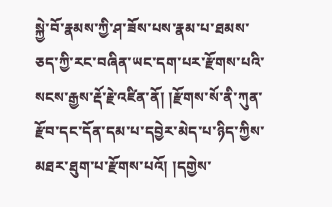སྐྱེ་བོ་རྣམས་ཀྱི་ཤ་ཟོས་པས་རྣམ་པ་ཐམས་ཅད་ཀྱི་རང་བཞིན་ཡང་དག་པར་རྫོགས་པའི་སངས་རྒྱས་རྡོ་རྗེ་འཛིན་ནོ། །རྫོགས་སོ་ནི་ཀུན་རྫོབ་དང་དོན་དམ་པ་དབྱེར་མེད་པ་ཉིད་ཀྱིས་མཐར་ཐུག་པ་རྫོགས་པའོ། །དགྱེས་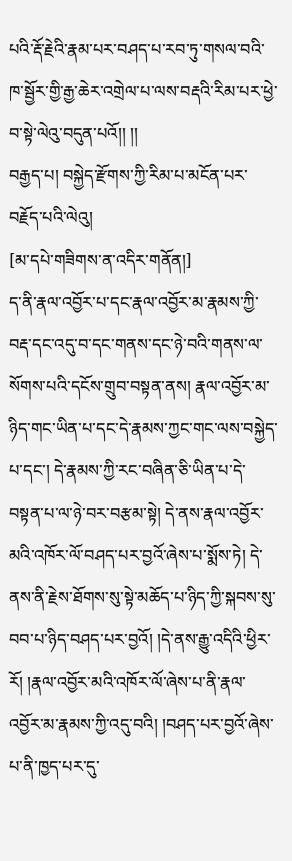པའི་རྡོ་རྗེའི་རྣམ་པར་བཤད་པ་རབ་ཏུ་གསལ་བའི་ཁ་སྦྱོར་གྱི་རྒྱ་ཆེར་འགྲེལ་པ་ལས་བརྡའི་རིམ་པར་ཕྱེ་བ་སྟེ་ལེའུ་བདུན་པའོ།། །།
བརྒྱད་པ། བསྐྱེད་རྫོགས་ཀྱི་རིམ་པ་མངོན་པར་བརྗོད་པའི་ལེའུ།
[མ་དཔེ་གཟིགས་ན་འདིར་གནོན།]
ད་ནི་རྣལ་འབྱོར་པ་དང་རྣལ་འབྱོར་མ་རྣམས་ཀྱི་བརྡ་དང་འདུ་བ་དང་གནས་དང་ཉེ་བའི་གནས་ལ་སོགས་པའི་དངོས་གྲུབ་བསྟན་ནས། རྣལ་འབྱོར་མ་ཉིད་གང་ཡིན་པ་དང་དེ་རྣམས་ཀྱང་གང་ལས་བསྐྱེད་པ་དང་། དེ་རྣམས་ཀྱི་རང་བཞིན་ཅི་ཡིན་པ་དེ་བསྟན་པ་ལ་ཉེ་བར་བརྩམ་སྟེ། དེ་ནས་རྣལ་འབྱོར་མའི་འཁོར་ལོ་བཤད་པར་བྱའོ་ཞེས་པ་སྨོས་ཏེ། དེ་ནས་ནི་རྗེས་ཐོགས་སུ་སྟེ་མཆོད་པ་ཉིད་ཀྱི་སྐབས་སུ་བབ་པ་ཉིད་བཤད་པར་བྱའོ། །དེ་ནས་རྒྱུ་འདིའི་ཕྱིར་རོ། །རྣལ་འབྱོར་མའི་འཁོར་ལོ་ཞེས་པ་ནི་རྣལ་འབྱོར་མ་རྣམས་ཀྱི་འདུ་བའི། །བཤད་པར་བྱའོ་ཞེས་པ་ནི་ཁྱད་པར་དུ་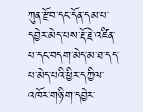ཀུན་རྫོབ་དང་དོན་དམ་པ་དབྱེར་མེད་པས་རྡོ་རྗེ་འཛིན་པ་དང་བདག་མེད་མ་ཐ་དད་པ་མེད་པའི་ཕྱིར་དཀྱིལ་འཁོར་གཉི་ག་དབྱེར་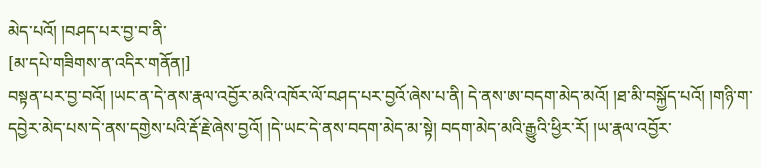མེད་པའོ། །བཤད་པར་བྱ་བ་ནི་
[མ་དཔེ་གཟིགས་ན་འདིར་གནོན།]
བསྟན་པར་བྱ་བའོ། །ཡང་ན་དེ་ནས་རྣལ་འབྱོར་མའི་འཁོར་ལོ་བཤད་པར་བྱའོ་ཞེས་པ་ནི། དེ་ནས་ཨ་བདག་མེད་མའོ། །ཐ་མི་བསྐྱོད་པའོ། །གཉི་ག་དབྱེར་མེད་པས་དེ་ནས་དགྱེས་པའི་རྡོ་རྗེ་ཞེས་བྱའོ། །དེ་ཡང་དེ་ནས་བདག་མེད་མ་སྟེ། བདག་མེད་མའི་རྒྱུའི་ཕྱིར་རོ། །ཡ་རྣལ་འབྱོར་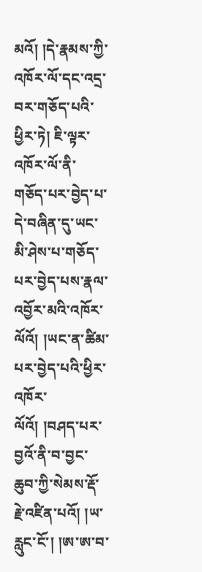མའོ། །དེ་རྣམས་ཀྱི་འཁོར་ལོ་དང་འདྲ་བར་གཅོད་པའི་ཕྱིར་ཏེ། ཇི་ལྟར་འཁོར་ལོ་ནི་གཅོད་པར་བྱེད་པ་དེ་བཞིན་དུ་ཡང་མི་ཤེས་པ་གཅོད་པར་བྱེད་པས་རྣལ་འབྱོར་མའི་འཁོར་ལོའོ། །ཡང་ན་ཚིམ་པར་བྱེད་པའི་ཕྱིར་འཁོར་ལོའོ། །བཤད་པར་བྱའོ་ནི་བ་བྱང་ཆུབ་ཀྱི་སེམས་རྡོ་རྗེ་འཛིན་པའོ། །ཡ་རླུང་ངོ་། །ཨ་ཨ་བ་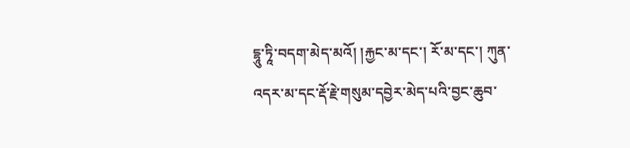དྷཱུ་ཏཱི་བདག་མེད་མའོ། །རྐྱང་མ་དང་། རོ་མ་དང་། ཀུན་འདར་མ་དང་རྡོ་རྗེ་གསུམ་དབྱེར་མེད་པའི་བྱང་ཆུབ་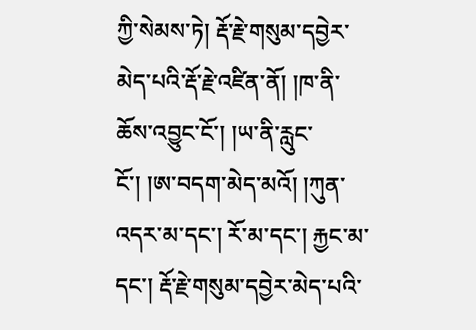ཀྱི་སེམས་ཏེ། རྡོ་རྗེ་གསུམ་དབྱེར་མེད་པའི་རྡོ་རྗེ་འཛིན་ནོ། །ཁ་ནི་ཆོས་འབྱུང་ངོ་། །ཡ་ནི་རླུང་ངོ་། །ཨ་བདག་མེད་མའོ། །ཀུན་འདར་མ་དང་། རོ་མ་དང་། རྐྱང་མ་དང་། རྡོ་རྗེ་གསུམ་དབྱེར་མེད་པའི་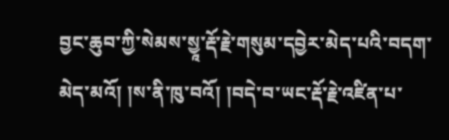བྱང་ཆུབ་ཀྱི་སེམས་སྱཱ་རྡོ་རྗེ་གསུམ་དབྱེར་མེད་པའི་བདག་མེད་མའོ། །ས་ནི་ཁུ་བའོ། །བདེ་བ་ཡང་རྡོ་རྗེ་འཛིན་པ་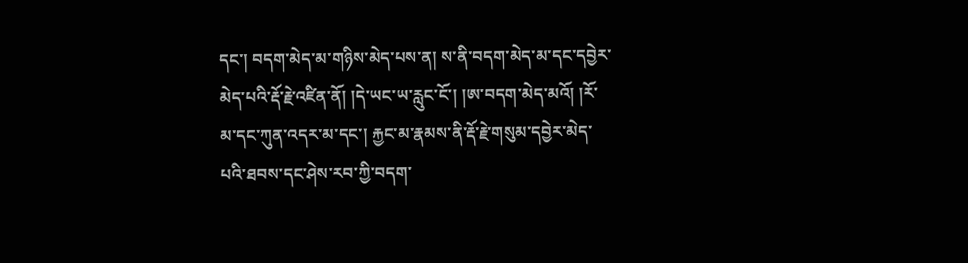དང་། བདག་མེད་མ་གཉིས་མེད་པས་ན། ས་ནི་བདག་མེད་མ་དང་དབྱེར་མེད་པའི་རྡོ་རྗེ་འཛིན་ནོ། །དེ་ཡང་ཡ་རླུང་ངོ་། །ཨ་བདག་མེད་མའོ། །རོ་མ་དང་ཀུན་འདར་མ་དང་། རྐྱང་མ་རྣམས་ནི་རྡོ་རྗེ་གསུམ་དབྱེར་མེད་པའི་ཐབས་དང་ཤེས་རབ་ཀྱི་བདག་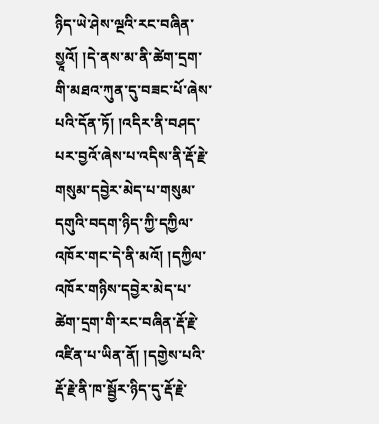ཉིད་ཡེ་ཤེས་ལྔའི་རང་བཞིན་སྱཱའོ། །དེ་ནས་མ་ནི་ཚེག་དྲག་གི་མཐའ་ཀུན་དུ་བཟང་པོ་ཞེས་པའི་དོན་ཏོ། །འདིར་ནི་བཤད་པར་བྱའོ་ཞེས་པ་འདིས་ནི་རྡོ་རྗེ་གསུམ་དབྱེར་མེད་པ་གསུམ་དགུའི་བདག་ཉིད་ཀྱི་དཀྱིལ་འཁོར་གང་དེ་ནི་མའོ། །དཀྱིལ་འཁོར་གཉིས་དབྱེར་མེད་པ་ཚེག་དྲག་གི་རང་བཞིན་རྡོ་རྗེ་འཛིན་པ་ཡིན་ནོ། །དགྱེས་པའི་རྡོ་རྗེ་ནི་ཁ་སྦྱོར་ཉིད་དུ་རྡོ་རྗེ་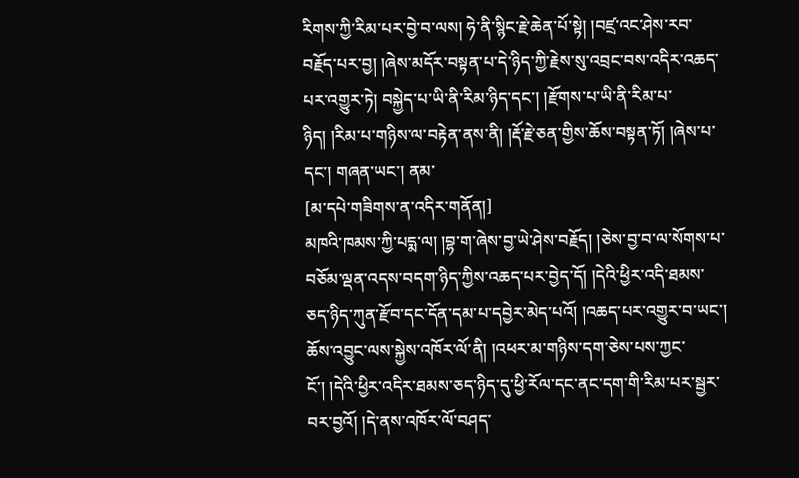རིགས་ཀྱི་རིམ་པར་བྱེ་བ་ལས། ཧེ་ནི་སྙིང་རྗེ་ཆེན་པོ་སྟེ། །བཛྲ་འང་ཤེས་རབ་བརྗོད་པར་བྱ། །ཞེས་མདོར་བསྟན་པ་དེ་ཉིད་ཀྱི་རྗེས་སུ་འབྲང་བས་འདིར་འཆད་པར་འགྱུར་ཏེ། བསྐྱེད་པ་ཡི་ནི་རིམ་ཉིད་དང་། །རྫོགས་པ་ཡི་ནི་རིམ་པ་ཉིད། །རིམ་པ་གཉིས་ལ་བརྟེན་ནས་ནི། །རྡོ་རྗེ་ཅན་གྱིས་ཆོས་བསྟན་ཏོ། །ཞེས་པ་དང་། གཞན་ཡང་། ནམ་
[མ་དཔེ་གཟིགས་ན་འདིར་གནོན།]
མཁའི་ཁམས་ཀྱི་པདྨ་ལ། །བྷ་ག་ཞེས་བྱ་ཡེ་ཤེས་བརྗོད། །ཅེས་བྱ་བ་ལ་སོགས་པ་བཅོམ་ལྡན་འདས་བདག་ཉིད་ཀྱིས་འཆད་པར་བྱེད་དོ། །དེའི་ཕྱིར་འདི་ཐམས་ཅད་ཉིད་ཀུན་རྫོབ་དང་དོན་དམ་པ་དབྱེར་མེད་པའོ། །འཆད་པར་འགྱུར་བ་ཡང་། ཆོས་འབྱུང་ལས་སྐྱེས་འཁོར་ལོ་ནི། །འཕར་མ་གཉིས་དག་ཅེས་པས་ཀྱང་ངོ་། །དེའི་ཕྱིར་འདིར་ཐམས་ཅད་ཉིད་དུ་ཕྱི་རོལ་དང་ནང་དག་གི་རིམ་པར་སྦྱར་བར་བྱའོ། །དེ་ནས་འཁོར་ལོ་བཤད་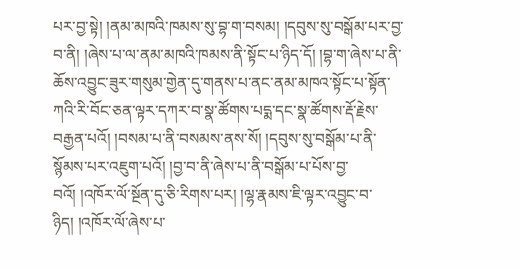པར་བྱ་སྟེ། །ནམ་མཁའི་ཁམས་སུ་བྷ་ག་བསམ། །དབུས་སུ་བསྒོམ་པར་བྱ་བ་ནི། །ཞེས་པ་ལ་ནམ་མཁའི་ཁམས་ནི་སྟོང་པ་ཉིད་དོ། །བྷ་ག་ཞེས་པ་ནི་ཆོས་འབྱུང་ཟུར་གསུམ་གྱེན་དུ་གནས་པ་ནང་ནམ་མཁའ་སྟོང་པ་སྟོན་ཀའི་རི་བོང་ཅན་ལྟར་དཀར་བ་སྣ་ཚོགས་པདྨ་དང་སྣ་ཚོགས་རྡོ་རྗེས་བརྒྱན་པའོ། །བསམ་པ་ནི་བསམས་ནས་སོ། །དབུས་སུ་བསྒོམ་པ་ནི་སྙོམས་པར་འཇུག་པའོ། །བྱ་བ་ནི་ཞེས་པ་ནི་བསྒོམ་པ་པོས་བྱ་བའོ། །འཁོར་ལོ་སྔོན་དུ་ཅི་རིགས་པར། །ལྷ་རྣམས་ཇི་ལྟར་འབྱུང་བ་ཉིད། །འཁོར་ལོ་ཞེས་པ་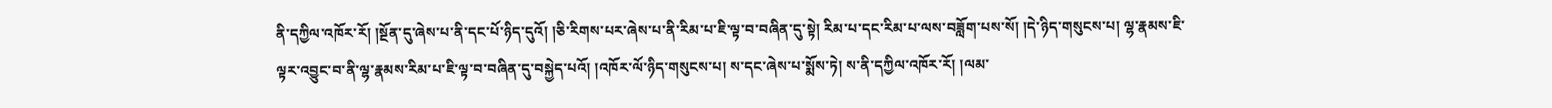ནི་དཀྱིལ་འཁོར་རོ། །སྔོན་དུ་ཞེས་པ་ནི་དང་པོ་ཉིད་དུའོ། །ཅི་རིགས་པར་ཞེས་པ་ནི་རིམ་པ་ཇི་ལྟ་བ་བཞིན་དུ་སྟེ། རིམ་པ་དང་རིམ་པ་ལས་བཟློག་པས་སོ། །དེ་ཉིད་གསུངས་པ། ལྷ་རྣམས་ཇི་ལྟར་འབྱུང་བ་ནི་ལྷ་རྣམས་རིམ་པ་ཇི་ལྟ་བ་བཞིན་དུ་བསྐྱེད་པའོ། །འཁོར་ལོ་ཉིད་གསུངས་པ། ས་དང་ཞེས་པ་སྨོས་ཏེ། ས་ནི་དཀྱིལ་འཁོར་རོ། །ལམ་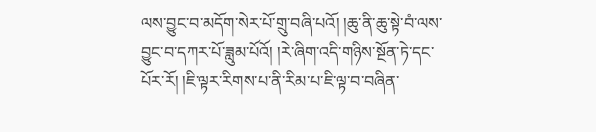ལས་བྱུང་བ་མདོག་སེར་པོ་གྲུ་བཞི་པའོ། །ཆུ་ནི་ཆུ་སྟེ་བཾ་ལས་བྱུང་བ་དཀར་པོ་ཟླུམ་པོའོ། །རེ་ཞིག་འདི་གཉིས་སྔོན་ཏེ་དང་པོར་རོ། །ཇི་ལྟར་རིགས་པ་ནི་རིམ་པ་ཇི་ལྟ་བ་བཞིན་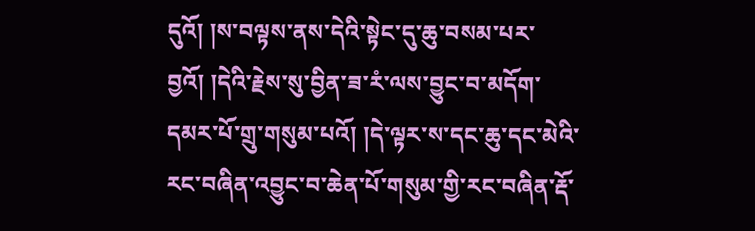དུའོ། །ས་བལྟས་ནས་དེའི་སྟེང་དུ་ཆུ་བསམ་པར་བྱའོ། །དེའི་རྗེས་སུ་བྱིན་ཟ་རཾ་ལས་བྱུང་བ་མདོག་དམར་པོ་གྲུ་གསུམ་པའོ། །དེ་ལྟར་ས་དང་ཆུ་དང་མེའི་རང་བཞིན་འབྱུང་བ་ཆེན་པོ་གསུམ་གྱི་རང་བཞིན་རྡོ་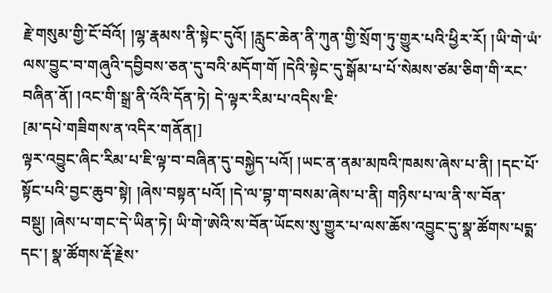རྗེ་གསུམ་གྱི་ངོ་བོའོ། །ལྷ་རྣམས་ནི་སྟེང་དུའོ། །རླུང་ཆེན་ནི་ཀུན་གྱི་སྲོག་ཏུ་གྱུར་པའི་ཕྱིར་རོ། །ཡི་གེ་ཡཾ་ལས་བྱུང་བ་གཞུའི་དབྱིབས་ཅན་དུ་བའི་མདོག་གོ །དེའི་སྟེང་དུ་སྒོམ་པ་པོ་སེམས་ཙམ་ཅིག་གི་རང་བཞིན་ནོ། །འང་གི་སྒྲ་ནི་འོའི་དོན་ཏེ། དེ་ལྟར་རིམ་པ་འདིས་ཇི་
[མ་དཔེ་གཟིགས་ན་འདིར་གནོན།]
ལྟར་འབྱུང་ཞིང་རིམ་པ་ཇི་ལྟ་བ་བཞིན་དུ་བསྐྱེད་པའོ། །ཡང་ན་ནམ་མཁའི་ཁམས་ཞེས་པ་ནི། །དང་པོ་སྟོང་པའི་བྱང་ཆུབ་སྟེ། །ཞེས་བསྟན་པའོ། །དེ་ལ་བྷ་ག་བསམ་ཞེས་པ་ནི། གཉིས་པ་ལ་ནི་ས་བོན་བསྡུ། །ཞེས་པ་གང་དེ་ཡིན་ཏེ། ཡི་གེ་ཨེའི་ས་བོན་ཡོངས་སུ་གྱུར་པ་ལས་ཆོས་འབྱུང་དུ་སྣ་ཚོགས་པདྨ་དང་། སྣ་ཚོགས་རྡོ་རྗེས་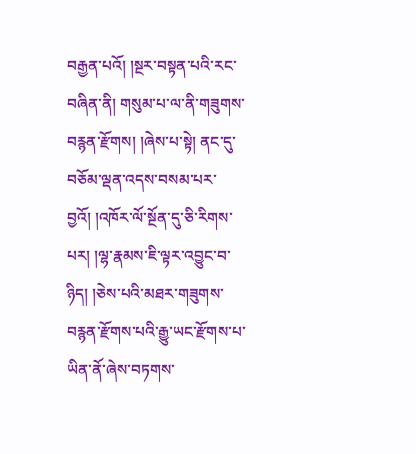བརྒྱན་པའོ། །སྔར་བསྟན་པའི་རང་བཞིན་ནི། གསུམ་པ་ལ་ནི་གཟུགས་བརྙན་རྫོགས། །ཞེས་པ་སྟེ། ནང་དུ་བཅོམ་ལྡན་འདས་བསམ་པར་བྱའོ། །འཁོར་ལོ་སྔོན་དུ་ཅི་རིགས་པར། །ལྷ་རྣམས་ཇི་ལྟར་འབྱུང་བ་ཉིད། །ཅེས་པའི་མཐར་གཟུགས་བརྙན་རྫོགས་པའི་རྒྱུ་ཡང་རྫོགས་པ་ཡིན་ནོ་ཞེས་བཏགས་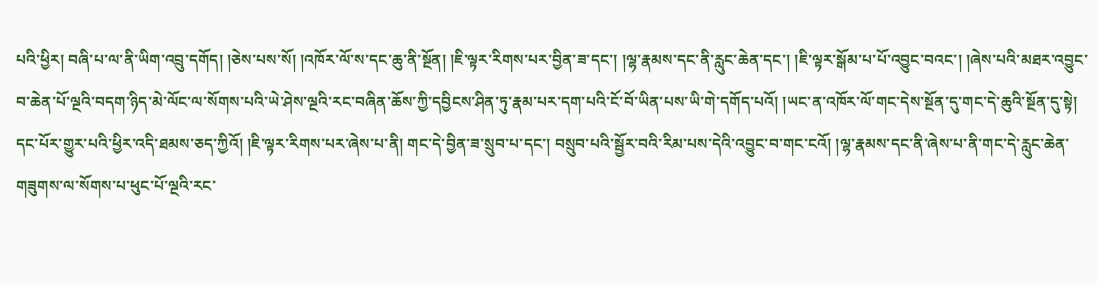པའི་ཕྱིར། བཞི་པ་ལ་ནི་ཡིག་འབྲུ་དགོད། །ཅེས་པས་སོ། །འཁོར་ལོ་ས་དང་ཆུ་ནི་སྔོན། །ཇི་ལྟར་རིགས་པར་བྱིན་ཟ་དང་། །ལྷ་རྣམས་དང་ནི་རླུང་ཆེན་དང་། །ཇི་ལྟར་སྒོམ་པ་པོ་འབྱུང་བའང་། །ཞེས་པའི་མཐར་འབྱུང་བ་ཆེན་པོ་ལྔའི་བདག་ཉིད་མེ་ལོང་ལ་སོགས་པའི་ཡེ་ཤེས་ལྔའི་རང་བཞིན་ཆོས་ཀྱི་དབྱིངས་ཤིན་ཏུ་རྣམ་པར་དག་པའི་ངོ་བོ་ཡིན་པས་ཡི་གེ་དགོད་པའོ། །ཡང་ན་འཁོར་ལོ་གང་དེས་སྔོན་དུ་གང་དེ་ཆུའི་སྔོན་དུ་སྟེ། དང་པོར་གྱུར་པའི་ཕྱིར་འདི་ཐམས་ཅད་ཀྱིའོ། །ཇི་ལྟར་རིགས་པར་ཞེས་པ་ནི། གང་དེ་བྱིན་ཟ་སྲུབ་པ་དང་། བསྲུབ་པའི་སྦྱོར་བའི་རིམ་པས་དེའི་འབྱུང་བ་གང་ངའོ། །ལྷ་རྣམས་དང་ནི་ཞེས་པ་ནི་གང་དེ་རླུང་ཆེན་གཟུགས་ལ་སོགས་པ་ཕུང་པོ་ལྔའི་རང་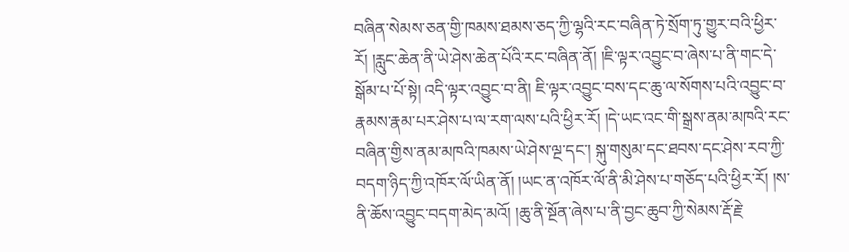བཞིན་སེམས་ཅན་གྱི་ཁམས་ཐམས་ཅད་ཀྱི་ལྷའི་རང་བཞིན་ཏེ་སྲོག་ཏུ་གྱུར་བའི་ཕྱིར་རོ། །རླུང་ཆེན་ནི་ཡེ་ཤེས་ཆེན་པོའི་རང་བཞིན་ནོ། །ཇི་ལྟར་འབྱུང་བ་ཞེས་པ་ནི་གང་དེ་སྒོམ་པ་པོ་སྟེ། འདི་ལྟར་འབྱུང་བ་ནི། ཇི་ལྟར་འབྱུང་བས་དང་ཆུ་ལ་སོགས་པའི་འབྱུང་བ་རྣམས་རྣམ་པར་ཤེས་པ་ལ་རག་ལས་པའི་ཕྱིར་རོ། །དེ་ཡང་འང་གི་སྒྲས་ནམ་མཁའི་རང་བཞིན་གྱིས་ནམ་མཁའི་ཁམས་ཡེ་ཤེས་ལྔ་དང་། སྐུ་གསུམ་དང་ཐབས་དང་ཤེས་རབ་ཀྱི་བདག་ཉིད་ཀྱི་འཁོར་ལོ་ཡིན་ནོ། །ཡང་ན་འཁོར་ལོ་ནི་མི་ཤེས་པ་གཅོད་པའི་ཕྱིར་རོ། །ས་ནི་ཆོས་འབྱུང་བདག་མེད་མའོ། །ཆུ་ནི་སྔོན་ཞེས་པ་ནི་བྱང་ཆུབ་ཀྱི་སེམས་རྡོ་རྗེ་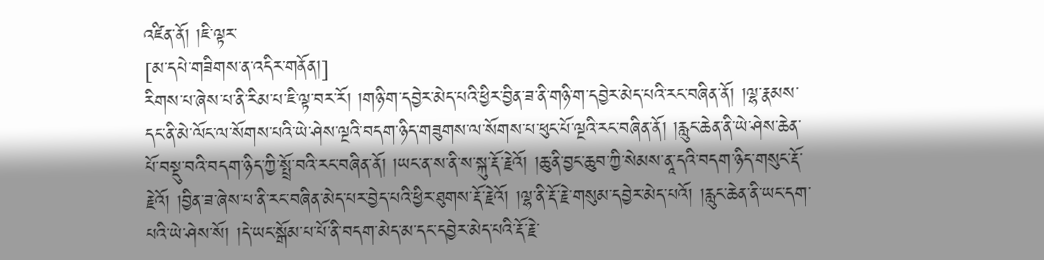འཛིན་ནོ། །ཇི་ལྟར་
[མ་དཔེ་གཟིགས་ན་འདིར་གནོན།]
རིགས་པ་ཞེས་པ་ནི་རིམ་པ་ཇི་ལྟ་བར་རོ། །གཉི་ག་དབྱེར་མེད་པའི་ཕྱིར་བྱིན་ཟ་ནི་གཉི་ག་དབྱེར་མེད་པའི་རང་བཞིན་ནོ། །ལྷ་རྣམས་དང་ནི་མེ་ལོང་ལ་སོགས་པའི་ཡེ་ཤེས་ལྔའི་བདག་ཉིད་གཟུགས་ལ་སོགས་པ་ཕུང་པོ་ལྔའི་རང་བཞིན་ནོ། །རླུང་ཆེན་ནི་ཡེ་ཤེས་ཆེན་པོ་བསྡུ་བའི་བདག་ཉིད་ཀྱི་སྤྲོ་བའི་རང་བཞིན་ནོ། །ཡང་ན་ས་ནི་ས་སྐུ་རྡོ་རྗེའོ། །ཆུ་ནི་བྱང་ཆུབ་ཀྱི་སེམས་ནཱ་དའི་བདག་ཉིད་གསུང་རྡོ་རྗེའོ། །བྱིན་ཟ་ཞེས་པ་ནི་རང་བཞིན་མེད་པར་བྱེད་པའི་ཕྱིར་ཐུགས་རྡོ་རྗེའོ། །ལྷ་ནི་རྡོ་རྗེ་གསུམ་དབྱེར་མེད་པའོ། །རླུང་ཆེན་ནི་ཡང་དག་པའི་ཡེ་ཤེས་སོ། །དེ་ཡང་སྒོམ་པ་པོ་ནི་བདག་མེད་མ་དང་དབྱེར་མེད་པའི་རྡོ་རྗེ་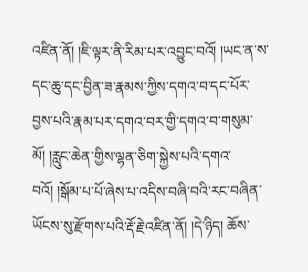འཛིན་ནོ། །ཇི་ལྟར་ནི་རིམ་པར་འབྱུང་བའོ། །ཡང་ན་ས་དང་ཆུ་དང་བྱིན་ཟ་རྣམས་ཀྱིས་དགའ་བ་དང་པོར་བྱས་པའི་རྣམ་པར་དགའ་བར་གྱི་དགའ་བ་གསུམ་མོ། །རླུང་ཆེན་གྱིས་ལྷན་ཅིག་སྐྱེས་པའི་དགའ་བའོ། །སྒོམ་པ་པོ་ཞེས་པ་འདིས་བཞི་བའི་རང་བཞིན་ཡོངས་སུ་རྫོགས་པའི་རྡོ་རྗེ་འཛིན་ནོ། །དེ་ཉིད། ཆོས་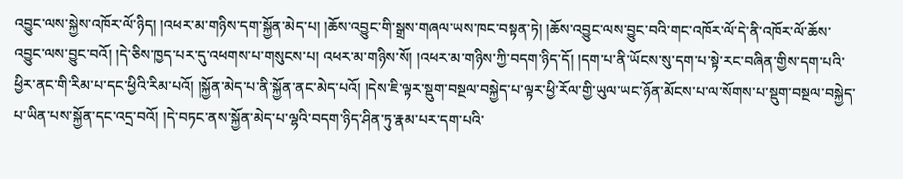འབྱུང་ལས་སྐྱེས་འཁོར་ལོ་ཉིད། །འཕར་མ་གཉིས་དག་སྐྱོན་མེད་པ། །ཆོས་འབྱུང་གི་སྒྲས་གཞལ་ཡས་ཁང་བསྟན་ཏེ། །ཆོས་འབྱུང་ལས་བྱུང་བའི་གང་འཁོར་ལོ་དེ་ནི་འཁོར་ལོ་ཆོས་འབྱུང་ལས་བྱུང་བའོ། །དེ་ཅིས་ཁྱད་པར་དུ་འཕགས་པ་གསུངས་པ། འཕར་མ་གཉིས་སོ། །འཕར་མ་གཉིས་ཀྱི་བདག་ཉིད་དོ། །དག་པ་ནི་ཡོངས་སུ་དག་པ་སྟེ་རང་བཞིན་གྱིས་དག་པའི་ཕྱིར་ནང་གི་རིམ་པ་དང་ཕྱིའི་རིམ་པའོ། །སྐྱོན་མེད་པ་ནི་སྐྱོན་ནང་མེད་པའོ། །དེས་ཇི་ལྟར་སྡུག་བསྔལ་བསྐྱེད་པ་ལྟར་ཕྱི་རོལ་གྱི་ཡུལ་ཡང་ཉོན་མོངས་པ་ལ་སོགས་པ་སྡུག་བསྔལ་བསྐྱེད་པ་ཡིན་པས་སྐྱོན་དང་འདྲ་བའོ། །དེ་བཏང་ནས་སྐྱོན་མེད་པ་ལྷའི་བདག་ཉིད་ཤིན་ཏུ་རྣམ་པར་དག་པའི་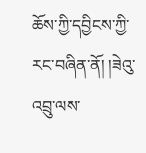ཆོས་ཀྱི་དབྱིངས་ཀྱི་རང་བཞིན་ནོ། །ཟེའུ་འབྲུ་ལས་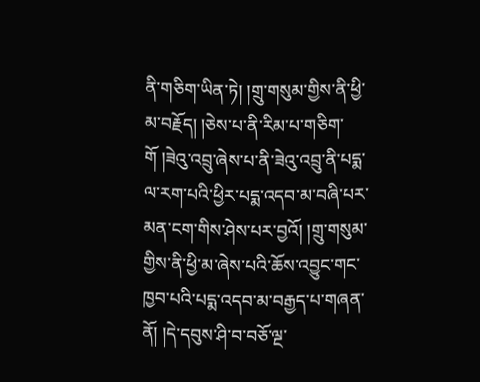ནི་གཅིག་ཡིན་ཏེ། །གྲུ་གསུམ་གྱིས་ནི་ཕྱི་མ་བརྗོད། །ཅེས་པ་ནི་རིམ་པ་གཅིག་གོ །ཟེའུ་འབྲུ་ཞེས་པ་ནི་ཟེའུ་འབྲུ་ནི་པདྨ་ལ་རག་པའི་ཕྱིར་པདྨ་འདབ་མ་བཞི་པར་མན་ངག་གིས་ཤེས་པར་བྱའོ། །གྲུ་གསུམ་གྱིས་ནི་ཕྱི་མ་ཞེས་པའི་ཆོས་འབྱུང་གང་ཁྱབ་པའི་པདྨ་འདབ་མ་བརྒྱད་པ་གཞན་ནོ། །དེ་དབུས་ཤི་བ་བཅོ་ལྔ་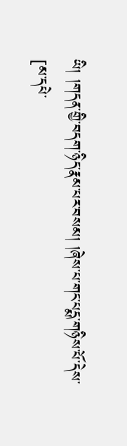ཡི། །གདན་གྱི་བདག་ཉིད་རྣམ་པར་བསམ། །ཞེས་པ་གང་པདྨ་གཉིས་པོ་དེས་
[མ་དཔེ་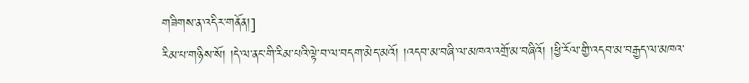གཟིགས་ན་འདིར་གནོན།]
རིམ་པ་གཉིས་སོ། །དེ་ལ་ནང་གི་རིམ་པའི་ལྟེ་བ་ལ་བདག་མེད་མའོ། །འདབ་མ་བཞི་ལ་མཁའ་འགྲོ་མ་བཞིའོ། །ཕྱི་རོལ་གྱི་འདབ་མ་བརྒྱད་ལ་མཁའ་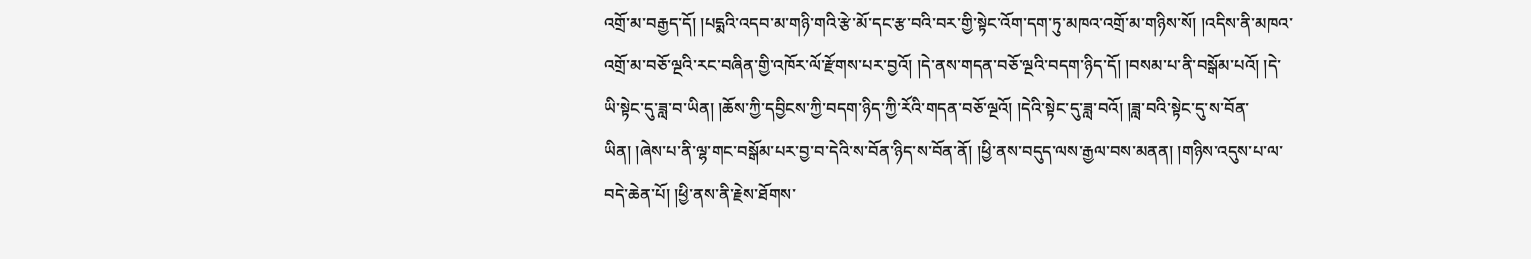འགྲོ་མ་བརྒྱད་དོ། །པདྨའི་འདབ་མ་གཉི་གའི་རྩེ་མོ་དང་རྩ་བའི་བར་གྱི་སྟེང་འོག་དག་ཏུ་མཁའ་འགྲོ་མ་གཉིས་སོ། །འདིས་ནི་མཁའ་འགྲོ་མ་བཅོ་ལྔའི་རང་བཞིན་གྱི་འཁོར་ལོ་རྫོགས་པར་བྱའོ། །དེ་ནས་གདན་བཅོ་ལྔའི་བདག་ཉིད་དོ། །བསམ་པ་ནི་བསྒོམ་པའོ། །དེ་ཡི་སྟེང་དུ་ཟླ་བ་ཡིན། །ཆོས་ཀྱི་དབྱིངས་ཀྱི་བདག་ཉིད་ཀྱི་རོའི་གདན་བཅོ་ལྔའོ། །དེའི་སྟེང་དུ་ཟླ་བའོ། །ཟླ་བའི་སྟེང་དུ་ས་བོན་ཡིན། །ཞེས་པ་ནི་ལྷ་གང་བསྒོམ་པར་བྱ་བ་དེའི་ས་བོན་ཉིད་ས་བོན་ནོ། །ཕྱི་ནས་བདུད་ལས་རྒྱལ་བས་མནན། །གཉིས་འདུས་པ་ལ་བདེ་ཆེན་པོ། །ཕྱི་ནས་ནི་རྗེས་ཐོགས་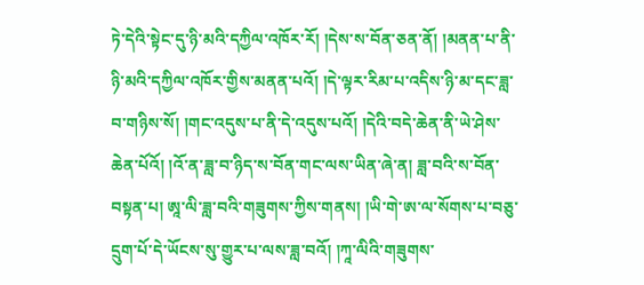ཏེ་དེའི་སྟེང་དུ་ཉི་མའི་དཀྱིལ་འཁོར་རོ། །དེས་ས་བོན་ཅན་ནོ། །མནན་པ་ནི་ཉི་མའི་དཀྱིལ་འཁོར་གྱིས་མནན་པའོ། །དེ་ལྟར་རིམ་པ་འདིས་ཉི་མ་དང་ཟླ་བ་གཉིས་སོ། །གང་འདུས་པ་ནི་དེ་འདུས་པའོ། །དེའི་བདེ་ཆེན་ནི་ཡེ་ཤེས་ཆེན་པོའོ། །འོ་ན་ཟླ་བ་ཉིད་ས་བོན་གང་ལས་ཡིན་ཞེ་ན། ཟླ་བའི་ས་བོན་བསྟན་པ། ཨཱ་ལི་ཟླ་བའི་གཟུགས་ཀྱིས་གནས། །ཡི་གེ་ཨ་ལ་སོགས་པ་བཅུ་དྲུག་པོ་དེ་ཡོངས་སུ་གྱུར་པ་ལས་ཟླ་བའོ། །ཀཱ་ལིའི་གཟུགས་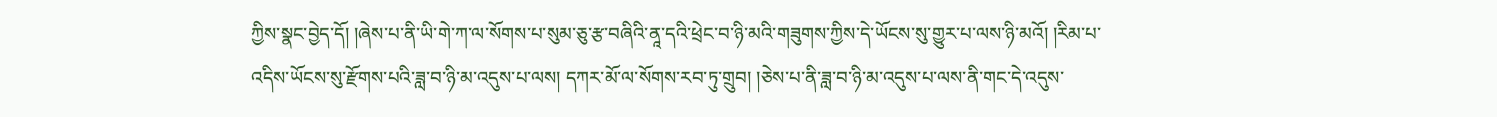ཀྱིས་སྣང་བྱེད་དོ། །ཞེས་པ་ནི་ཡི་གེ་ཀ་ལ་སོགས་པ་སུམ་ཅུ་རྩ་བཞིའི་ནཱ་དའི་ཕྲེང་བ་ཉི་མའི་གཟུགས་ཀྱིས་དེ་ཡོངས་སུ་གྱུར་པ་ལས་ཉི་མའོ། །རིམ་པ་འདིས་ཡོངས་སུ་རྫོགས་པའི་ཟླ་བ་ཉི་མ་འདུས་པ་ལས། དཀར་མོ་ལ་སོགས་རབ་ཏུ་གྲུབ། །ཅེས་པ་ནི་ཟླ་བ་ཉི་མ་འདུས་པ་ལས་ནི་གང་དེ་འདུས་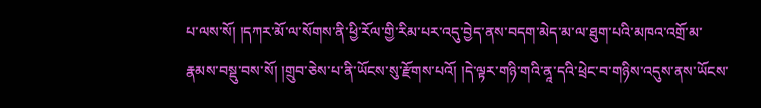པ་ལས་སོ། །དཀར་མོ་ལ་སོགས་ནི་ཕྱི་རོལ་གྱི་རིམ་པར་འདུ་བྱེད་ནས་བདག་མེད་མ་ལ་ཐུག་པའི་མཁའ་འགྲོ་མ་རྣམས་བསྡུ་བས་སོ། །གྲུབ་ཅེས་པ་ནི་ཡོངས་སུ་རྫོགས་པའོ། །དེ་ལྟར་གཉི་གའི་ནཱ་དའི་ཕྲེང་བ་གཉིས་འདུས་ནས་ཡོངས་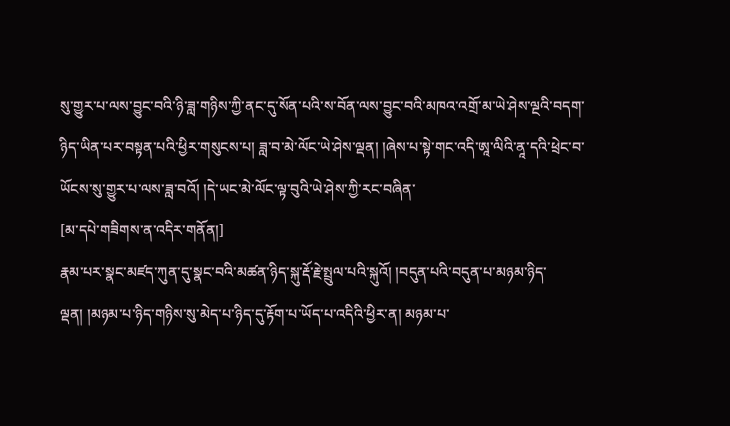སུ་གྱུར་པ་ལས་བྱུང་བའི་ཉི་ཟླ་གཉིས་ཀྱི་ནང་དུ་སོན་པའི་ས་བོན་ལས་བྱུང་བའི་མཁའ་འགྲོ་མ་ཡེ་ཤེས་ལྔའི་བདག་ཉིད་ཡིན་པར་བསྟན་པའི་ཕྱིར་གསུངས་པ། ཟླ་བ་མེ་ལོང་ཡེ་ཤེས་ལྡན། །ཞེས་པ་སྟེ་གང་འདི་ཨཱ་ལིའི་ནཱ་དའི་ཕྲེང་བ་ཡོངས་སུ་གྱུར་པ་ལས་ཟླ་བའོ། །དེ་ཡང་མེ་ལོང་ལྟ་བུའི་ཡེ་ཤེས་ཀྱི་རང་བཞིན་
[མ་དཔེ་གཟིགས་ན་འདིར་གནོན།]
རྣམ་པར་སྣང་མཛད་ཀུན་དུ་སྣང་བའི་མཚན་ཉིད་སྐུ་རྡོ་རྗེ་སྤྲུལ་པའི་སྐུའོ། །བདུན་པའི་བདུན་པ་མཉམ་ཉིད་ལྡན། །མཉམ་པ་ཉིད་གཉིས་སུ་མེད་པ་ཉིད་དུ་རྟོག་པ་ཡོད་པ་འདིའི་ཕྱིར་ན། མཉམ་པ་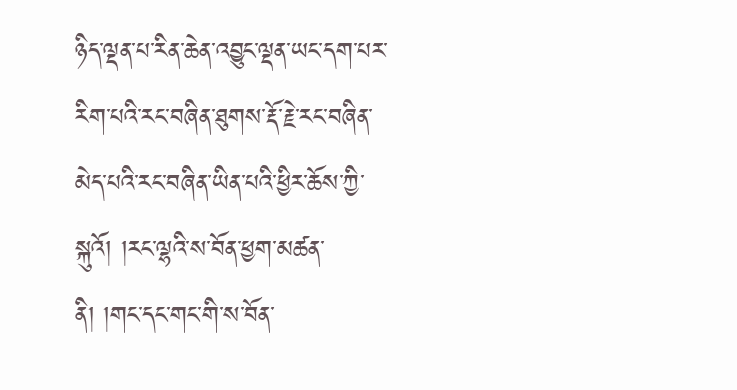ཉིད་ལྡན་པ་རིན་ཆེན་འབྱུང་ལྡན་ཡང་དག་པར་རིག་པའི་རང་བཞིན་ཐུགས་རྡོ་རྗེ་རང་བཞིན་མེད་པའི་རང་བཞིན་ཡིན་པའི་ཕྱིར་ཆོས་ཀྱི་སྐུའོ། །རང་ལྷའི་ས་བོན་ཕྱག་མཚན་ནི། །གང་དང་གང་གི་ས་བོན་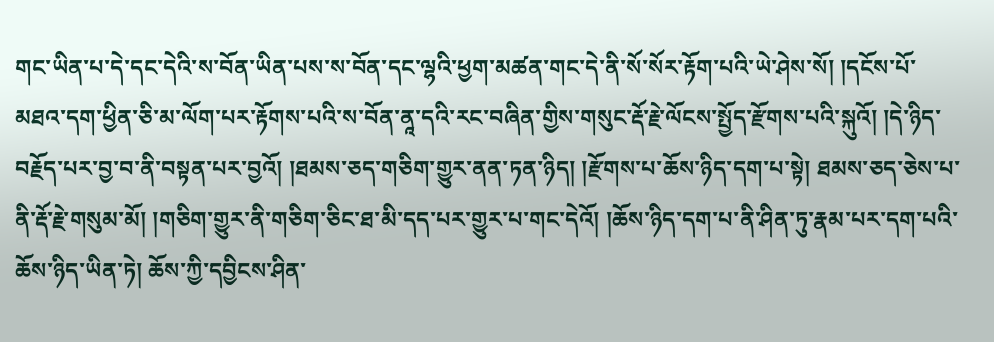གང་ཡིན་པ་དེ་དང་དེའི་ས་བོན་ཡིན་པས་ས་བོན་དང་ལྷའི་ཕྱག་མཚན་གང་དེ་ནི་སོ་སོར་རྟོག་པའི་ཡེ་ཤེས་སོ། །དངོས་པོ་མཐའ་དག་ཕྱིན་ཅི་མ་ལོག་པར་རྟོགས་པའི་ས་བོན་ནཱ་དའི་རང་བཞིན་གྱིས་གསུང་རྡོ་རྗེ་ལོངས་སྤྱོད་རྫོགས་པའི་སྐུའོ། །དེ་ཉིད་བརྗོད་པར་བྱ་བ་ནི་བསྟན་པར་བྱའོ། །ཐམས་ཅད་གཅིག་གྱུར་ནན་ཏན་ཉིད། །རྫོགས་པ་ཆོས་ཉིད་དག་པ་སྟེ། ཐམས་ཅད་ཅེས་པ་ནི་རྡོ་རྗེ་གསུམ་མོ། །གཅིག་གྱུར་ནི་གཅིག་ཅིང་ཐ་མི་དད་པར་གྱུར་པ་གང་དེའོ། །ཆོས་ཉིད་དག་པ་ནི་ཤིན་ཏུ་རྣམ་པར་དག་པའི་ཆོས་ཉིད་ཡིན་ཏེ། ཆོས་ཀྱི་དབྱིངས་ཤིན་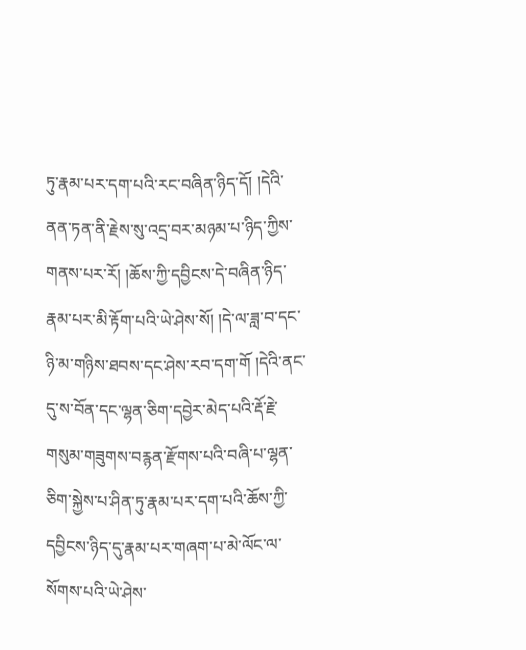ཏུ་རྣམ་པར་དག་པའི་རང་བཞིན་ཉིད་དོ། །དེའི་ནན་ཏན་ནི་རྗེས་སུ་འདྲ་བར་མཉམ་པ་ཉིད་ཀྱིས་གནས་པར་རོ། །ཆོས་ཀྱི་དབྱིངས་དེ་བཞིན་ཉིད་རྣམ་པར་མི་རྟོག་པའི་ཡེ་ཤེས་སོ། །དེ་ལ་ཟླ་བ་དང་ཉི་མ་གཉིས་ཐབས་དང་ཤེས་རབ་དག་གོ །དེའི་ནང་དུ་ས་བོན་དང་ལྷན་ཅིག་དབྱེར་མེད་པའི་རྡོ་རྗེ་གསུམ་གཟུགས་བརྙན་རྫོགས་པའི་བཞི་པ་ལྷན་ཅིག་སྐྱེས་པ་ཤིན་ཏུ་རྣམ་པར་དག་པའི་ཆོས་ཀྱི་དབྱིངས་ཉིད་དུ་རྣམ་པར་གཞག་པ་མེ་ལོང་ལ་སོགས་པའི་ཡེ་ཤེས་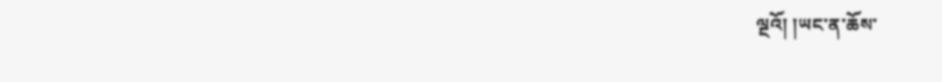ལྔའོ། །ཡང་ན་ཆོས་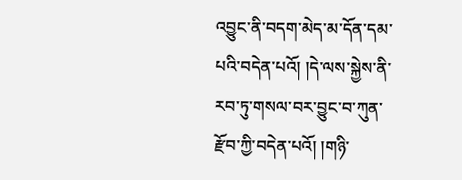འབྱུང་ནི་བདག་མེད་མ་དོན་དམ་པའི་བདེན་པའོ། །དེ་ལས་སྐྱེས་ནི་རབ་ཏུ་གསལ་བར་བྱུང་བ་ཀུན་རྫོབ་ཀྱི་བདེན་པའོ། །གཉི་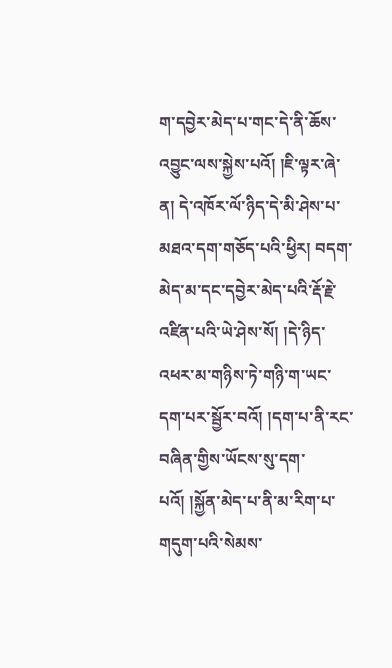ག་དབྱེར་མེད་པ་གང་དེ་ནི་ཆོས་འབྱུང་ལས་སྐྱེས་པའོ། །ཇི་ལྟར་ཞེ་ན། དེ་འཁོར་ལོ་ཉིད་དེ་མི་ཤེས་པ་མཐའ་དག་གཅོད་པའི་ཕྱིར། བདག་མེད་མ་དང་དབྱེར་མེད་པའི་རྡོ་རྗེ་འཛིན་པའི་ཡེ་ཤེས་སོ། །དེ་ཉིད་འཕར་མ་གཉིས་ཏེ་གཉི་ག་ཡང་དག་པར་སྦྱོར་བའོ། །དག་པ་ནི་རང་བཞིན་གྱིས་ཡོངས་སུ་དག་པའོ། །སྐྱོན་མེད་པ་ནི་མ་རིག་པ་གདུག་པའི་སེམས་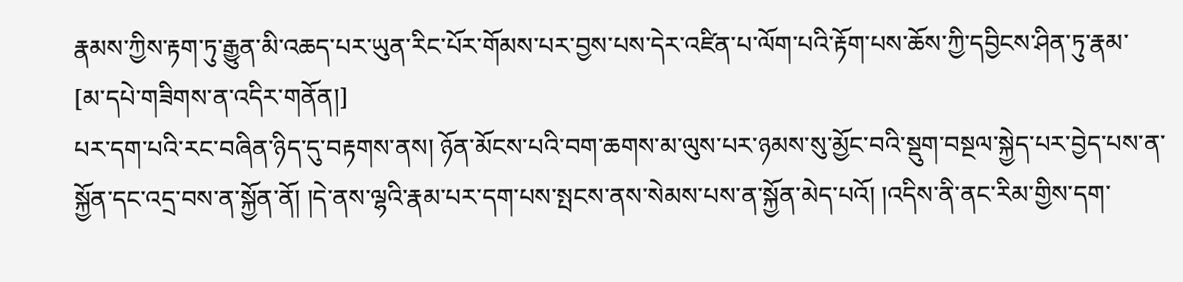རྣམས་ཀྱིས་རྟག་ཏུ་རྒྱུན་མི་འཆད་པར་ཡུན་རིང་པོར་གོམས་པར་བྱས་པས་དེར་འཛིན་པ་ལོག་པའི་རྟོག་པས་ཆོས་ཀྱི་དབྱིངས་ཤིན་ཏུ་རྣམ་
[མ་དཔེ་གཟིགས་ན་འདིར་གནོན།]
པར་དག་པའི་རང་བཞིན་ཉིད་དུ་བརྟགས་ནས། ཉོན་མོངས་པའི་བག་ཆགས་མ་ལུས་པར་ཉམས་སུ་མྱོང་བའི་སྡུག་བསྔལ་སྐྱེད་པར་བྱེད་པས་ན་སྐྱོན་དང་འདྲ་བས་ན་སྐྱོན་ནོ། །དེ་ནས་ལྷའི་རྣམ་པར་དག་པས་སྤངས་ནས་སེམས་པས་ན་སྐྱོན་མེད་པའོ། །འདིས་ནི་ནང་རིམ་གྱིས་དག་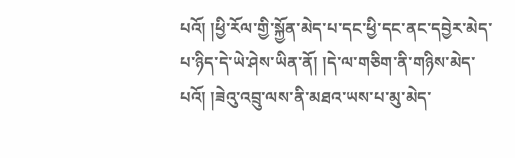པའོ། །ཕྱི་རོལ་གྱི་སྐྱོན་མེད་པ་དང་ཕྱི་དང་ནང་དབྱེར་མེད་པ་ཉིད་དེ་ཡེ་ཤེས་ཡིན་ནོ། །དེ་ལ་གཅིག་ནི་གཉིས་མེད་པའོ། །ཟེའུ་འབྲུ་ལས་ནི་མཐའ་ཡས་པ་མུ་མེད་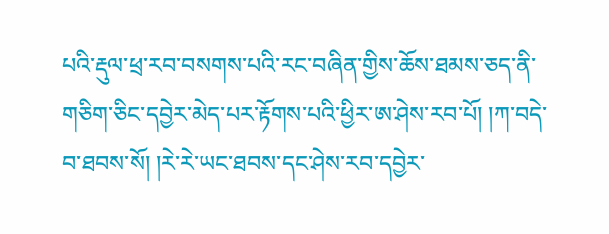པའི་རྡུལ་ཕྲ་རབ་བསགས་པའི་རང་བཞིན་གྱིས་ཆོས་ཐམས་ཅད་ནི་གཅིག་ཅིང་དབྱེར་མེད་པར་རྟོགས་པའི་ཕྱིར་ཨ་ཤེས་རབ་པོ། །ཀ་བདེ་བ་ཐབས་སོ། །རེ་རེ་ཡང་ཐབས་དང་ཤེས་རབ་དབྱེར་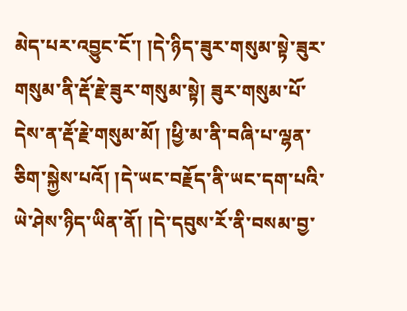མེད་པར་འབྱུང་ངོ་། །དེ་ཉིད་ཟུར་གསུམ་སྟེ་ཟུར་གསུམ་ནི་རྡོ་རྗེ་ཟུར་གསུམ་སྟེ། ཟུར་གསུམ་པོ་དེས་ན་རྡོ་རྗེ་གསུམ་མོ། །ཕྱི་མ་ནི་བཞི་པ་ལྷན་ཅིག་སྐྱེས་པའོ། །དེ་ཡང་བརྗོད་ནི་ཡང་དག་པའི་ཡེ་ཤེས་ཉིད་ཡིན་ནོ། །དེ་དབུས་རོ་ནི་བསམ་བྱ་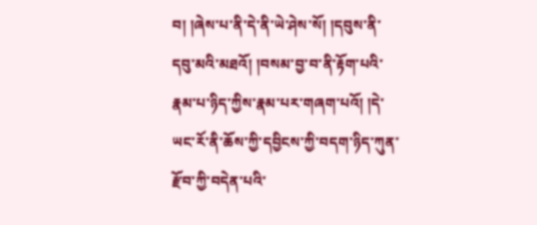བ། །ཞེས་པ་ནི་དེ་ནི་ཡེ་ཤེས་སོ། །དབུས་ནི་དབུ་མའི་མཐའོ། །བསམ་བྱ་བ་ནི་རྟོག་པའི་རྣམ་པ་ཉིད་ཀྱིས་རྣམ་པར་གཞག་པའོ། །དེ་ཡང་རོ་ནི་ཆོས་ཀྱི་དབྱིངས་ཀྱི་བདག་ཉིད་ཀུན་རྫོབ་ཀྱི་བདེན་པའི་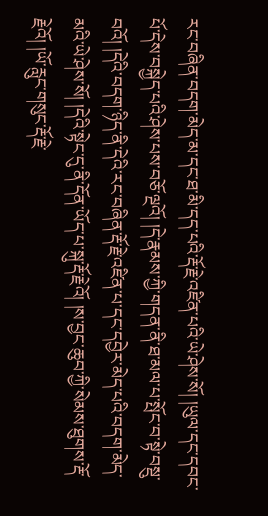རང་བཞིན་བདག་མེད་མ་དང་ཐ་མི་དད་པའི་རྡོ་རྗེ་འཛིན་པའི་ཡེ་ཤེས་སོ། །ཡུལ་དང་དབང་པོ་དེས་བསྐྱེད་པའི་ཤེས་པས་བཅོ་ལྔའོ། །དེ་རྣམས་ཀྱི་གདན་ནི་ཐ་མལ་པ་སྤོང་བ་སྟེ་བསྡུ་བའོ། །དེའི་བདག་ཉིད་ནི་དེའི་རང་བཞིན་རྡོ་རྗེ་འཛིན་པ་དང་དབྱེར་མེད་པའི་བདག་མེད་མའི་ཡེ་ཤེས་སོ། །དེའི་སྟེང་དུ་ནི་དོན་ཡོད་པ་སྐུ་རྡོ་རྗེའོ། །ས་བྱང་ཆུབ་ཀྱི་སེམས་ཐུགས་རྡོ་རྗེའོ། །ཡོ་རླུང་གསུང་རྡོ་རྗེ་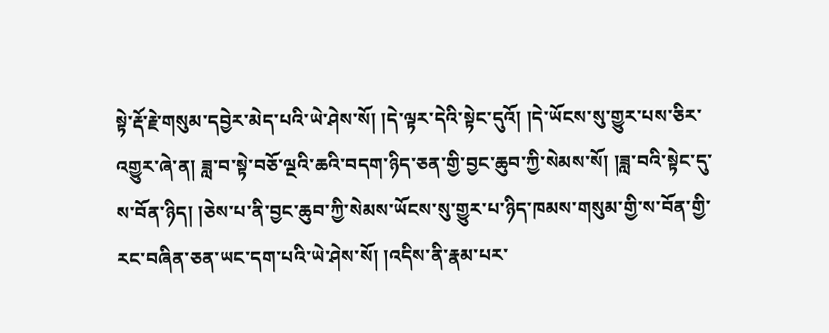སྟེ་རྡོ་རྗེ་གསུམ་དབྱེར་མེད་པའི་ཡེ་ཤེས་སོ། །དེ་ལྟར་དེའི་སྟེང་དུའོ། །དེ་ཡོངས་སུ་གྱུར་པས་ཅིར་འགྱུར་ཞེ་ན། ཟླ་བ་སྟེ་བཅོ་ལྔའི་ཆའི་བདག་ཉིད་ཅན་གྱི་བྱང་ཆུབ་ཀྱི་སེམས་སོ། །ཟླ་བའི་སྟེང་དུ་ས་བོན་ཉིད། །ཅེས་པ་ནི་བྱང་ཆུབ་ཀྱི་སེམས་ཡོངས་སུ་གྱུར་པ་ཉིད་ཁམས་གསུམ་གྱི་ས་བོན་གྱི་རང་བཞིན་ཅན་ཡང་དག་པའི་ཡེ་ཤེས་སོ། །འདིས་ནི་རྣམ་པར་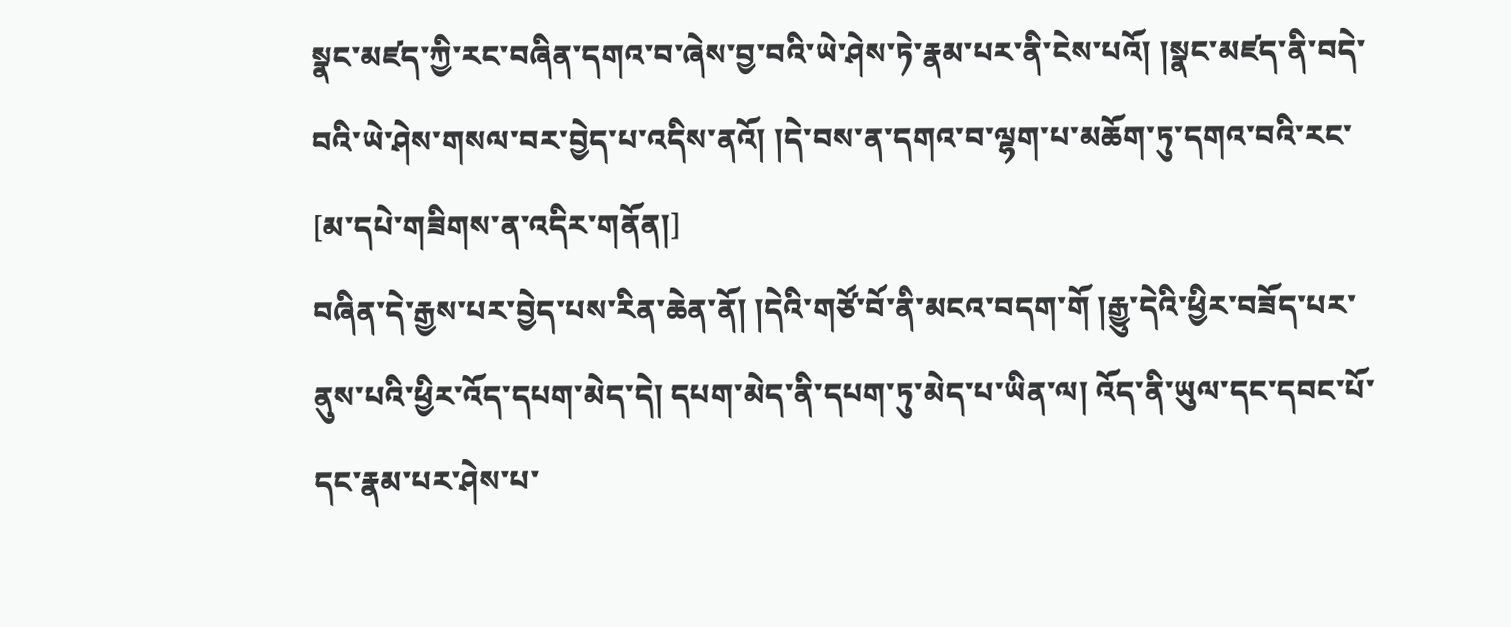སྣང་མཛད་ཀྱི་རང་བཞིན་དགའ་བ་ཞེས་བྱ་བའི་ཡེ་ཤེས་ཏེ་རྣམ་པར་ནི་ངེས་པའོ། །སྣང་མཛད་ནི་བདེ་བའི་ཡེ་ཤེས་གསལ་བར་བྱེད་པ་འདིས་ནའོ། །དེ་བས་ན་དགའ་བ་ལྷག་པ་མཆོག་ཏུ་དགའ་བའི་རང་
[མ་དཔེ་གཟིགས་ན་འདིར་གནོན།]
བཞིན་དེ་རྒྱས་པར་བྱེད་པས་རིན་ཆེན་ནོ། །དེའི་གཙོ་བོ་ནི་མངའ་བདག་གོ །རྒྱུ་དེའི་ཕྱིར་བཟོད་པར་ནུས་པའི་ཕྱིར་འོད་དཔག་མེད་དེ། དཔག་མེད་ནི་དཔག་ཏུ་མེད་པ་ཡིན་ལ། འོད་ནི་ཡུལ་དང་དབང་པོ་དང་རྣམ་པར་ཤེས་པ་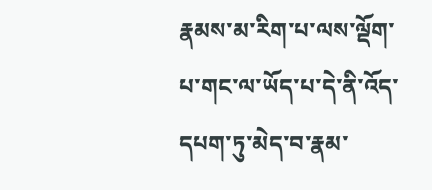རྣམས་མ་རིག་པ་ལས་ལྡོག་པ་གང་ལ་ཡོད་པ་དེ་ནི་འོད་དཔག་ཏུ་མེད་བ་རྣམ་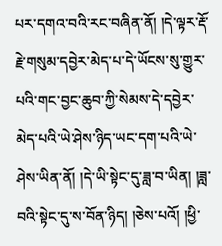པར་དགའ་བའི་རང་བཞིན་ནོ། །དེ་ལྟར་རྡོ་རྗེ་གསུམ་དབྱེར་མེད་པ་དེ་ཡོངས་སུ་གྱུར་པའི་གང་བྱང་ཆུབ་ཀྱི་སེམས་དེ་དབྱེར་མེད་པའི་ཡེ་ཤེས་ཉིད་ཡང་དག་པའི་ཡེ་ཤེས་ཡིན་ནོ། །དེ་ཡི་སྟེང་དུ་ཟླ་བ་ཡིན། །ཟླ་བའི་སྟེང་དུ་ས་བོན་ཉིད། །ཅེས་པའོ། །ཕྱི་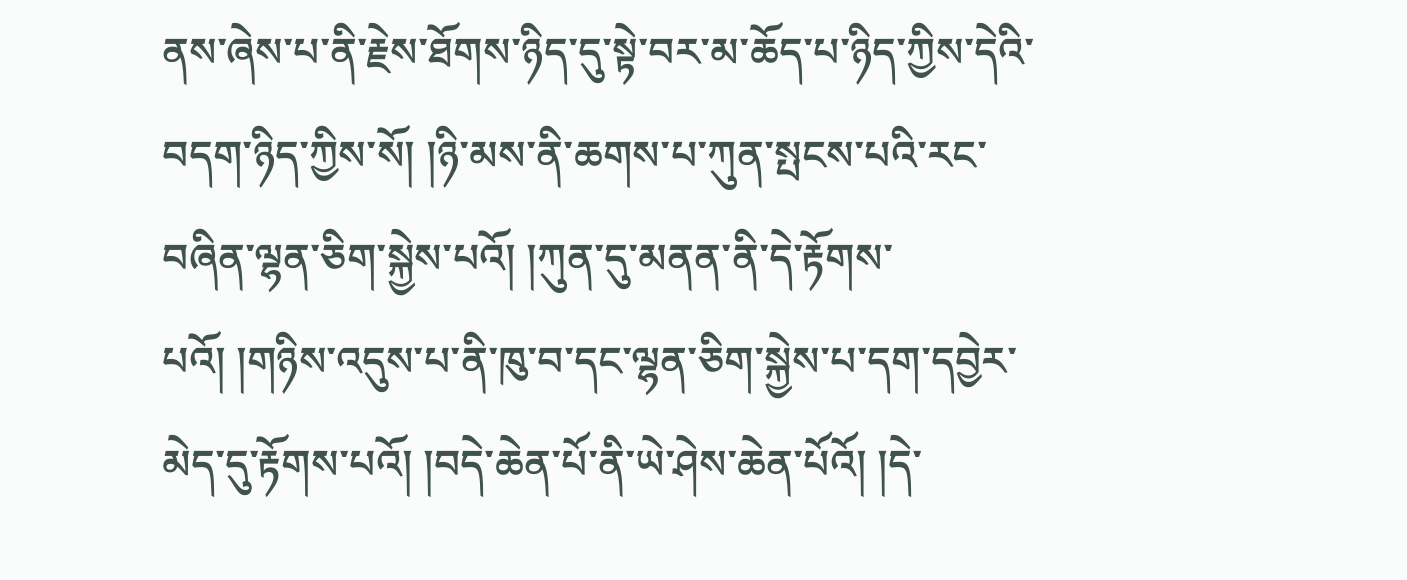ནས་ཞེས་པ་ནི་རྗེས་ཐོགས་ཉིད་དུ་སྟེ་བར་མ་ཆོད་པ་ཉིད་ཀྱིས་དེའི་བདག་ཉིད་ཀྱིས་སོ། །ཉི་མས་ནི་ཆགས་པ་ཀུན་སྤངས་པའི་རང་བཞིན་ལྷན་ཅིག་སྐྱེས་པའོ། །ཀུན་དུ་མནན་ནི་དེ་རྟོགས་པའོ། །གཉིས་འདུས་པ་ནི་ཁུ་བ་དང་ལྷན་ཅིག་སྐྱེས་པ་དག་དབྱེར་མེད་དུ་རྟོགས་པའོ། །བདེ་ཆེན་པོ་ནི་ཡེ་ཤེས་ཆེན་པོའོ། །དེ་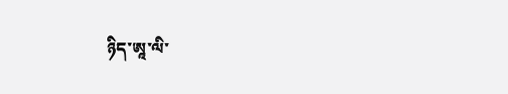ཉིད་ཨཱ་ལི་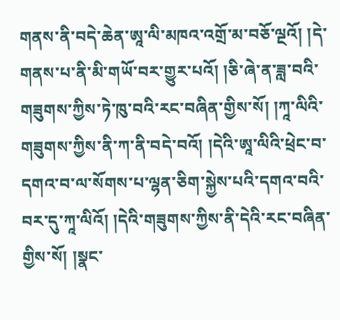གནས་ནི་བདེ་ཆེན་ཨཱ་ལི་མཁའ་འགྲོ་མ་བཅོ་ལྔའོ། །དེ་གནས་པ་ནི་མི་གཡོ་བར་གྱུར་པའོ། །ཅི་ཞེ་ན་ཟླ་བའི་གཟུགས་ཀྱིས་ཏེ་ཁུ་བའི་རང་བཞིན་གྱིས་སོ། །ཀཱ་ལིའི་གཟུགས་ཀྱིས་ནི་ཀ་ནི་བདེ་བའོ། །དེའི་ཨཱ་ལིའི་ཕྲེང་བ་དགའ་བ་ལ་སོགས་པ་ལྷན་ཅིག་སྐྱེས་པའི་དགའ་བའི་བར་དུ་ཀཱ་ལིའོ། །དེའི་གཟུགས་ཀྱིས་ནི་དེའི་རང་བཞིན་གྱིས་སོ། །སྣང་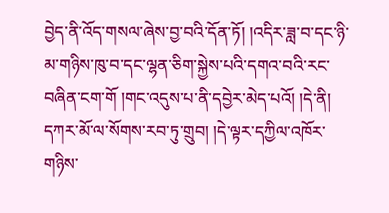བྱེད་ནི་འོད་གསལ་ཞེས་བྱ་བའི་དོན་ཏོ། །འདིར་ཟླ་བ་དང་ཉི་མ་གཉིས་ཁུ་བ་དང་ལྷན་ཅིག་སྐྱེས་པའི་དགའ་བའི་རང་བཞིན་ངག་གོ །གང་འདུས་པ་ནི་དབྱེར་མེད་པའོ། །དེ་ནི། དཀར་མོ་ལ་སོགས་རབ་ཏུ་གྲུབ། །དེ་ལྟར་དཀྱིལ་འཁོར་གཉིས་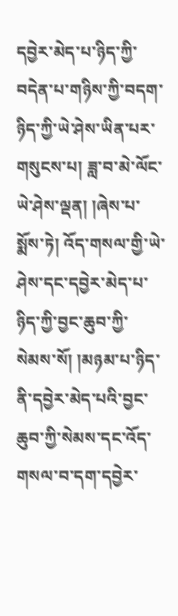དབྱེར་མེད་པ་ཉིད་ཀྱི་བདེན་པ་གཉིས་ཀྱི་བདག་ཉིད་ཀྱི་ཡེ་ཤེས་ཡིན་པར་གསུངས་པ། ཟླ་བ་མེ་ལོང་ཡེ་ཤེས་ལྡན། །ཞེས་པ་སྨོས་ཏེ། འོད་གསལ་གྱི་ཡེ་ཤེས་དང་དབྱེར་མེད་པ་ཉིད་ཀྱི་བྱང་ཆུབ་ཀྱི་སེམས་སོ། །མཉམ་པ་ཉིད་ནི་དབྱེར་མེད་པའི་བྱང་ཆུབ་ཀྱི་སེམས་དང་འོད་གསལ་བ་དག་དབྱེར་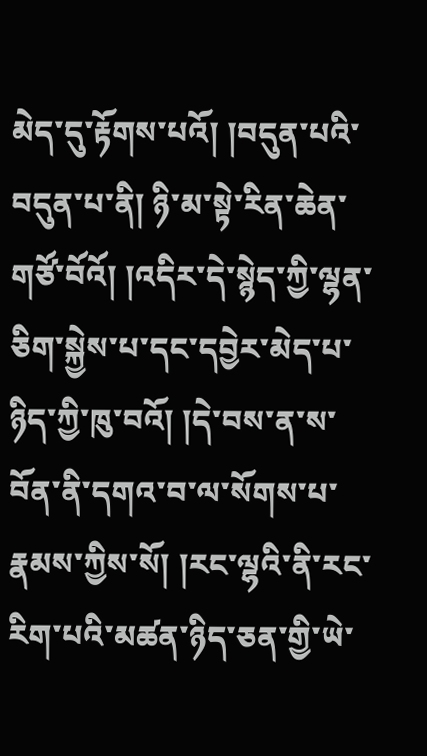མེད་དུ་རྟོགས་པའོ། །བདུན་པའི་བདུན་པ་ནི། ཉི་མ་སྟེ་རིན་ཆེན་གཙོ་བོའོ། །འདིར་དེ་སྙེད་ཀྱི་ལྷན་ཅིག་སྐྱེས་པ་དང་དབྱེར་མེད་པ་ཉིད་ཀྱི་ཁུ་བའོ། །དེ་བས་ན་ས་བོན་ནི་དགའ་བ་ལ་སོགས་པ་རྣམས་ཀྱིས་སོ། །རང་ལྷའི་ནི་རང་རིག་པའི་མཚན་ཉིད་ཅན་གྱི་ཡེ་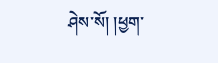ཤེས་སོ། །ཕྱག་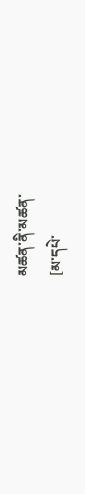མཚན་ནི་མཚན་
[མ་དཔེ་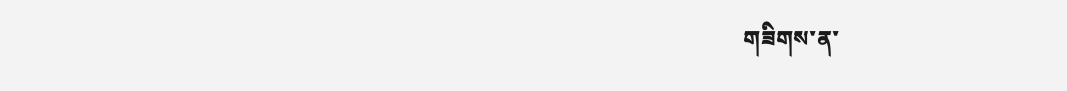གཟིགས་ན་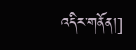འདིར་གནོན།]